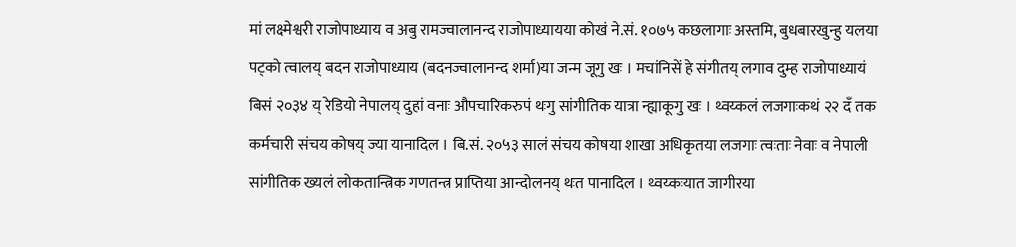मां लक्ष्मेश्वरी राजोपाध्याय व अबु रामज्वालानन्द राजोपाध्यायया कोखं ने.सं. १०७५ कछलागाः अस्तमि, बुधबारखुन्हु यलया पट्को त्वालय् बदन राजोपाध्याय (बदनज्वालानन्द शर्मा)या जन्म जूगु खः । मचांनिसें हे संगीतय् लगाव दुम्ह राजोपाध्यायं बिसं २०३४ य् रेडियो नेपालय् दुहां वनाः औपचारिकरुपं थःगु सांगीतिक यात्रा न्ह्याकूगु खः । थ्वय्कलं लजगाःकथं २२ दँ तक कर्मचारी संचय कोषय् ज्या यानादिल । बि.सं. २०५३ सालं संचय कोषया शाखा अधिकृतया लजगाः त्वःताः नेवाः व नेपाली सांगीतिक ख्यलं लोकतान्त्रिक गणतन्त्र प्राप्तिया आन्दोलनय् थःत पानादिल । थ्वय्कःयात जागीरया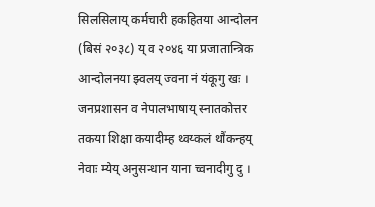सिलसिलाय् कर्मचारी हकहितया आन्दोलन (बिसं २०३८) य् व २०४६ या प्रजातान्त्रिक आन्दोलनया झ्वलय् ज्वना नं यंकूगु खः । जनप्रशासन व नेपालभाषाय् स्नातकोत्तर तकया शिक्षा कयादीम्ह थ्वय्कलं थौंकन्हय् नेवाः म्येय् अनुसन्धान याना च्वनादीगु दु ।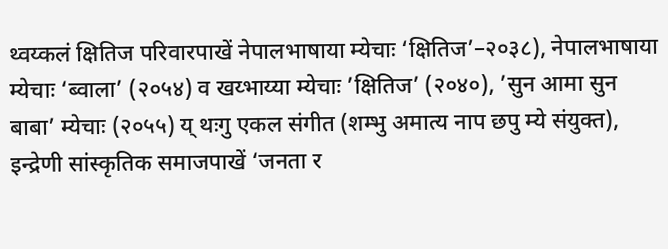थ्वय्कलं क्षितिज परिवारपाखें नेपालभाषाया म्येचाः ‘क्षितिज’–२०३८), नेपालभाषाया म्येचाः ‘ब्वाला’ (२०५४) व खय्भाय्या म्येचाः ’क्षितिज’ (२०४०), ’सुन आमा सुन बाबा’ म्येचाः (२०५५) य् थःगु एकल संगीत (शम्भु अमात्य नाप छपु म्ये संयुक्त), इन्द्रेणी सांस्कृतिक समाजपाखें ‘जनता र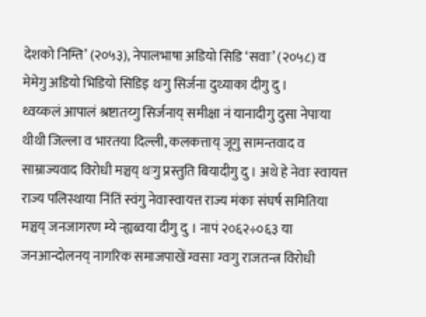देशको निम्ति’ (२०५३), नेपालभाषा अडियो सिडि ‘सवाः’ (२०५८) व मेमेगु अडियो भिडियो सिडिइ थःगु सिर्जना दुथ्याका दीगु दु ।
थ्वय्कलं आपालं श्रष्टातय्गु सिर्जनाय् समीक्षा नं यानादीगु दुसा नेपाःया थीथी जिल्ला व भारतया दिल्ली, कलकत्ताय् जूगु सामन्तवाद व साम्राज्यवाद विरोधी मञ्चय् थःगु प्रस्तुति बियादीगु दु । अथे हे नेवाः स्वायत्त राज्य पलिस्थाया निंतिं स्वंगु नेवाःस्वायत्त राज्य मंकाः संघर्ष समितिया मञ्चय् जनजागरण म्ये न्ह्यब्वया दीगु दु । नापं २०६२÷०६३ या जनआन्दोलनय् नागरिक समाजपाखें ग्वसाः ग्वःगु राजतन्त्र विरोधी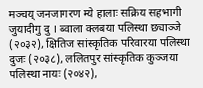मञ्चय् जनजागरण म्ये हालाः सक्रिय सहभागी जुयादीगु दु । ब्वाला क्लबया पलिस्था छ्याञ्जे (२०३२), क्षितिज सांस्कृतिक परिवारया पलिस्था दुजः (२०३८), ललितपुर सांस्कृतिक कुञ्जया पलिस्था नायः (२०४२),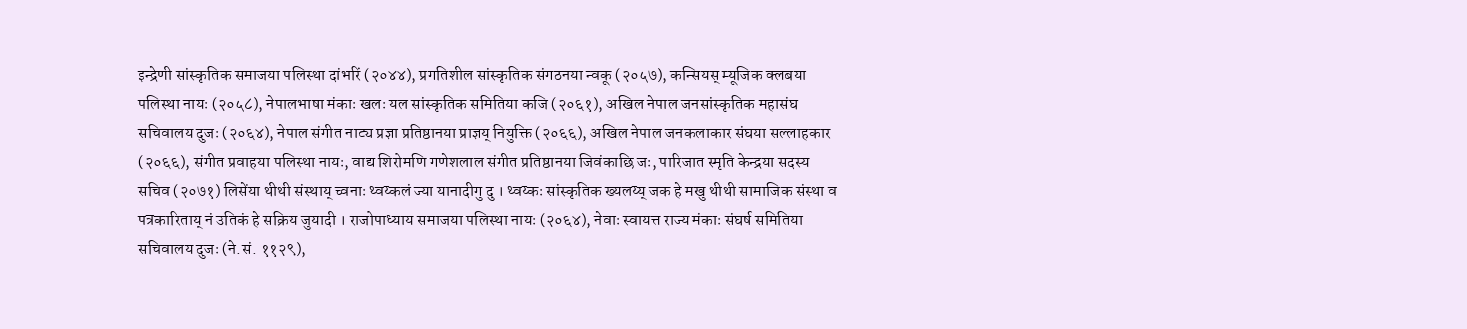इन्द्रेणी सांस्कृतिक समाजया पलिस्था दांभरिं (२०४४), प्रगतिशील सांस्कृतिक संगठनया न्वकू (२०५७), कन्सियस् म्यूजिक क्लबया पलिस्था नायः (२०५८), नेपालभाषा मंकाः खलः यल सांस्कृतिक समितिया कजि (२०६१), अखिल नेपाल जनसांस्कृतिक महासंघ सचिवालय दुजः (२०६४), नेपाल संगीत नाट्य प्रज्ञा प्रतिष्ठानया प्राज्ञय् नियुक्ति (२०६६), अखिल नेपाल जनकलाकार संघया सल्लाहकार (२०६६), संगीत प्रवाहया पलिस्था नायः, वाद्य शिरोमणि गणेशलाल संगीत प्रतिष्ठानया जिवंकाछि जः, पारिजात स्मृति केन्द्रया सदस्य सचिव (२०७१) लिसेंया थीथी संस्थाय् च्वनाः थ्वय्कलं ज्या यानादीगु दु । थ्वय्कः सांस्कृतिक ख्यलय्य् जक हे मखु थीथी सामाजिक संस्था व पत्रकारिताय् नं उतिकं हे सक्रिय जुयादी । राजोपाध्याय समाजया पलिस्था नायः (२०६४), नेवाः स्वायत्त राज्य मंकाः संघर्ष समितिया सचिवालय दुजः (ने.सं. ११२९),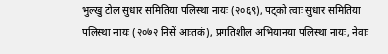भुल्खु टोल सुधार समितिया पलिस्था नायः (२०६९), पट्को त्वाः सुधार समितिया पलिस्था नायः (२०७२ निसें आःतकं), प्रगतिशील अभियानया पलिस्था नायः, नेवाः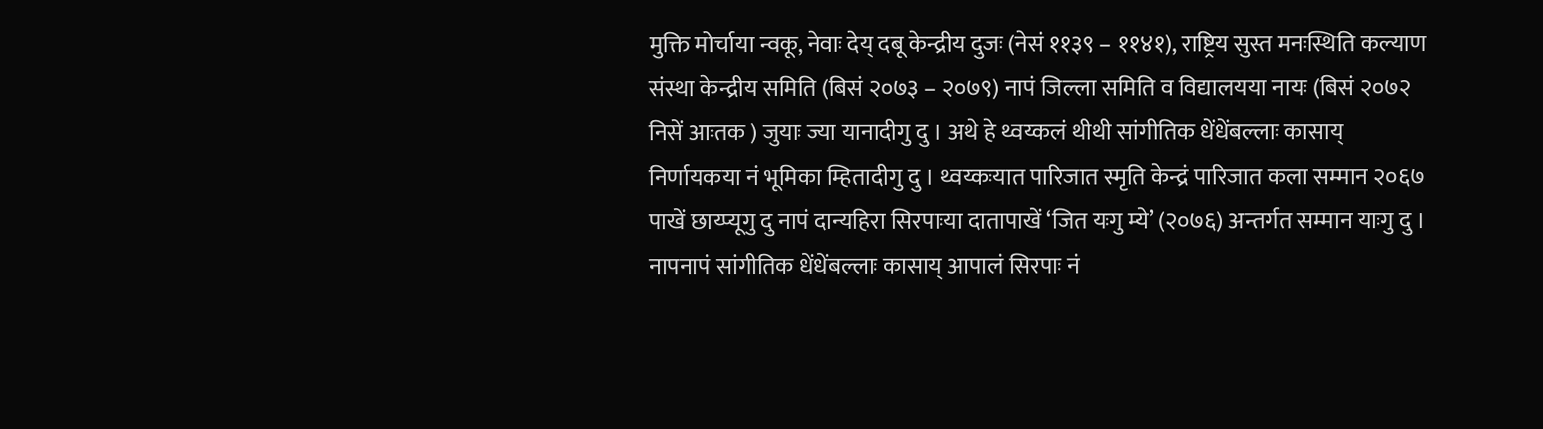मुक्ति मोर्चाया न्वकू, नेवाः देय् दबू केन्द्रीय दुजः (नेसं ११३९ – ११४१), राष्ट्रिय सुस्त मनःस्थिति कल्याण संस्था केन्द्रीय समिति (बिसं २०७३ – २०७९) नापं जिल्ला समिति व विद्यालयया नायः (बिसं २०७२ निसें आःतक ) जुयाः ज्या यानादीगु दु । अथे हे थ्वय्कलं थीथी सांगीतिक धेंधेंबल्लाः कासाय् निर्णायकया नं भूमिका म्हितादीगु दु । थ्वय्कःयात पारिजात स्मृति केन्द्रं पारिजात कला सम्मान २०६७ पाखें छाय्प्यूगु दु नापं दान्यहिरा सिरपाःया दातापाखें ‘जित यःगु म्ये’ (२०७६) अन्तर्गत सम्मान याःगु दु । नापनापं सांगीतिक धेंधेंबल्लाः कासाय् आपालं सिरपाः नं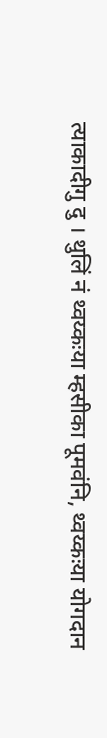त्याकादीगु दु । थुलिं नं थ्वय्कःया म्हसीका पूमवंनि, थ्वय्कःया योगदान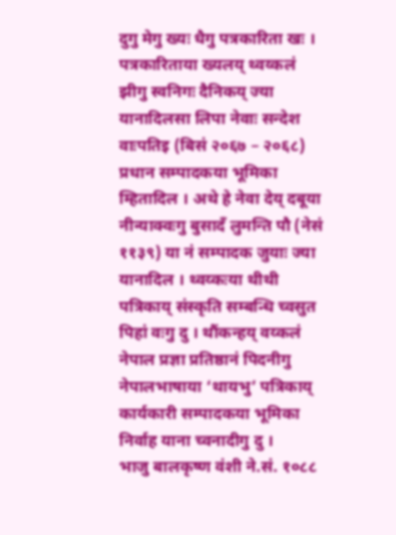दुगु मेगु ख्यः धैगु पत्रकारिता खः । पत्रकारिताया ख्यलय् थ्वय्कलं झीगु स्वनिगः दैनिकय् ज्या यानादिलसा लिपा नेवाः सन्देश वाःपतिइ (बिसं २०६७ – २०६८) प्रधान सम्पादकया भूमिका म्हितादिल । अथे हे नेवा देय् दबूया नीन्याक्वःगु बुसादँ लुमन्ति पौ (नेसं ११३९) या नं सम्पादक जुयाः ज्या यानादिल । थ्वय्कःया थीथी पत्रिकाय् संस्कृति सम्बन्धि च्वसुत पिहां वःगु दु । थौंकन्हय् वय्कलं नेपाल प्रज्ञा प्रतिष्ठानं पिदनीगु नेपालभाषाया ‘थायभु’ पत्रिकाय् कार्यकारी सम्पादकया भूमिका निर्वाह याना च्वनादीगु दु ।
भाजु बालकृष्ण वंशी ने.सं. १०८८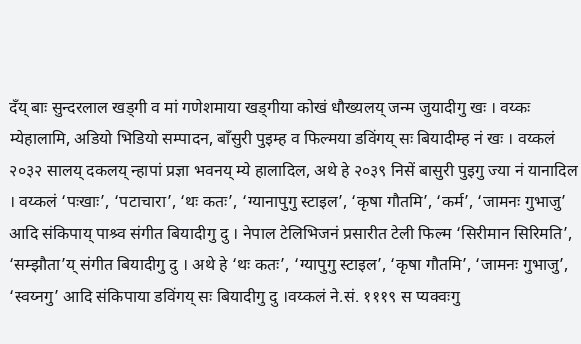दँय् बाः सुन्दरलाल खड्गी व मां गणेशमाया खड्गीया कोखं धौख्यलय् जन्म जुयादीगु खः । वय्कः म्येहालामि, अडियो भिडियो सम्पादन, बाँसुरी पुइम्ह व फिल्मया डविंगय् सः बियादीम्ह नं खः । वय्कलं २०३२ सालय् दकलय् न्हापां प्रज्ञा भवनय् म्ये हालादिल, अथे हे २०३९ निसें बासुरी पुइगु ज्या नं यानादिल । वय्कलं ‘पःखाः’, ‘पटाचारा’, ‘थः कतः’, ‘ग्यानापुगु स्टाइल’, ‘कृषा गौतमि’, ‘कर्म’, ‘जामनः गुभाजु’ आदि संकिपाय् पाश्र्व संगीत बियादीगु दु । नेपाल टेलिभिजनं प्रसारीत टेली फिल्म ‘सिरीमान सिरिमति’, ‘सम्झौता’य् संगीत बियादीगु दु । अथे हे ‘थः कतः’, ‘ग्यापुगु स्टाइल’, ‘कृषा गौतमि’, ‘जामनः गुभाजु’, ‘स्वय्नगु’ आदि संकिपाया डविंगय् सः बियादीगु दु ।वय्कलं ने.सं. १११९ स प्यक्वःगु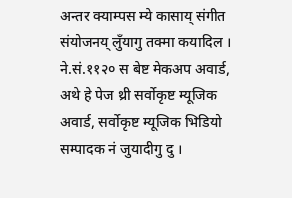अन्तर क्याम्पस म्ये कासाय् संगीत संयोजनय् लुँयागु तक्मा कयादिल । ने.सं.११२० स बेष्ट मेकअप अवार्ड, अथे हे पेज थ्री सर्वोकृष्ट म्यूजिक अवार्ड, सर्वोकृष्ट म्यूजिक भिडियो सम्पादक नं जुयादीगु दु ।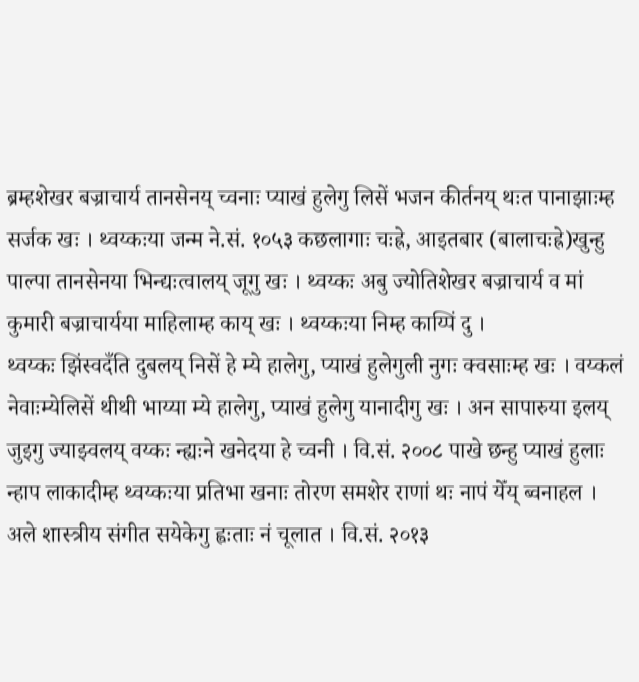ब्रम्हशेखर बज्राचार्य तानसेनय् च्वनाः प्याखं हुलेगु लिसें भजन कीर्तनय् थःत पानाझाःम्ह सर्जक खः । थ्वय्कःया जन्म ने.सं. १०५३ कछलागाः चःह्रे, आइतबार (बालाचःह्रे)खुन्हु पाल्पा तानसेनया भिन्द्यःत्वालय् जूगु खः । थ्वय्कः अबु ज्योतिशेखर बज्राचार्य व मां कुमारी बज्राचार्यया माहिलाम्ह काय् खः । थ्वय्कःया निम्ह काय्पिं दु ।
थ्वय्कः झिंस्वदँति दुबलय् निसें हे म्ये हालेगु, प्याखं हुलेगुली नुगः क्वसाःम्ह खः । वय्कलं नेवाःम्येलिसें थीथी भाय्या म्ये हालेगु, प्याखं हुलेगु यानादीगु खः । अन सापारुया इलय् जुइगु ज्याझ्वलय् वय्कः न्ह्यःने खनेदया हे च्वनी । वि.सं. २००८ पाखे छन्हु प्याखं हुलाः न्हाप लाकादीम्ह थ्वय्कःया प्रतिभा खनाः तोरण समशेर राणां थः नापं येँय् ब्वनाहल । अले शास्त्रीय संगीत सयेकेगु ह्वःताः नं चूलात । वि.सं. २०१३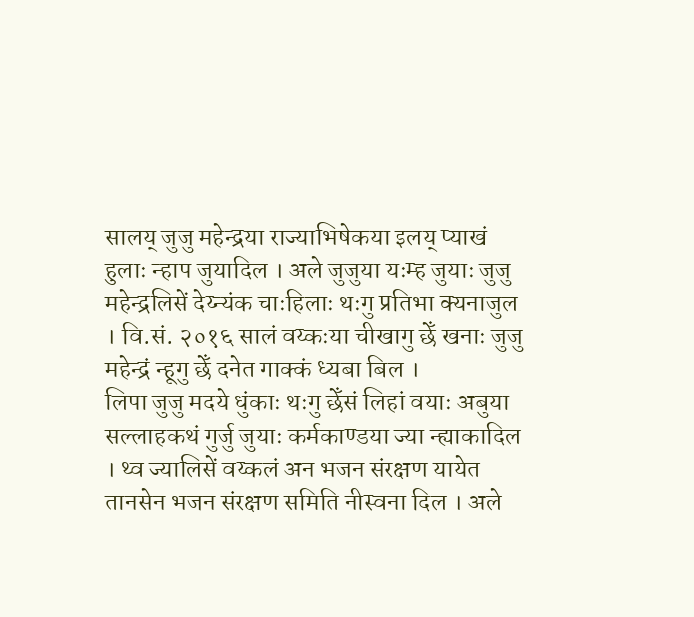सालय् जुजु महेन्द्रया राज्याभिषेकया इलय् प्याखं हुलाः न्हाप जुयादिल । अले जुजुया यःम्ह जुयाः जुजु महेन्द्रलिसें देय्न्यंक चाःहिलाः थःगु प्रतिभा क्यनाजुल । वि.सं. २०१६ सालं वय्कःया चीखागु छेँ खनाः जुजु महेन्द्रं न्हूगु छेँ दनेत गाक्कं ध्यबा बिल ।
लिपा जुजु मदये धुंकाः थःगु छेँसं लिहां वयाः अबुया सल्लाहकथं गुर्जु जुयाः कर्मकाण्डया ज्या न्ह्याकादिल । थ्व ज्यालिसें वय्कलं अन भजन संरक्षण यायेत तानसेन भजन संरक्षण समिति नीस्वना दिल । अले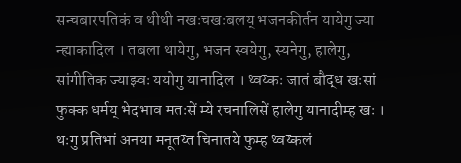सन्चबारपतिकं व थीथी नखःचखःबलय् भजनकीर्तन यायेगु ज्या न्ह्याकादिल । तबला थायेगु, भजन स्वयेगु, स्यनेगु, हालेगु, सांगीतिक ज्याझ्वः ययोगु यानादिल । थ्वय्कः जातं बौद्ध खःसां फुक्क धर्मय् भेदभाव मतःसें म्ये रचनालिसें हालेगु यानादीम्ह खः ।
थःगु प्रतिभां अनया मनूतय्त चिनातये फुम्ह थ्वय्कलं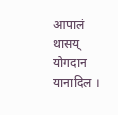आपालं थासय् योगदान यानादिल ।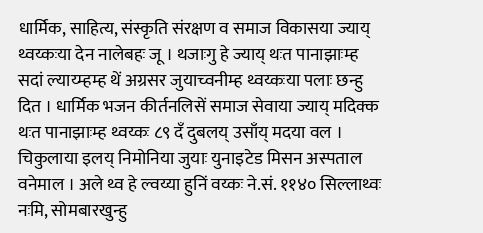धार्मिक, साहित्य, संस्कृति संरक्षण व समाज विकासया ज्याय् थ्वय्कःया देन नालेबहः जू । थजाःगु हे ज्याय् थःत पानाझाःम्ह सदां ल्याय्म्हम्ह थें अग्रसर जुयाच्वनीम्ह थ्वय्कःया पलाः छन्हु दित । धार्मिक भजन कीर्तनलिसें समाज सेवाया ज्याय् मदिक्क थःत पानाझाःम्ह थ्वय्कः ८९ दँ दुबलय् उसाँय् मदया वल । चिकुलाया इलय् निमोनिया जुयाः युनाइटेड मिसन अस्पताल वनेमाल । अले थ्व हे ल्वय्या हुनिं वय्कः ने.सं. ११४० सिल्लाथ्वः नःमि, सोमबारखुन्हु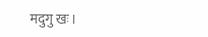मदुगु खः ।